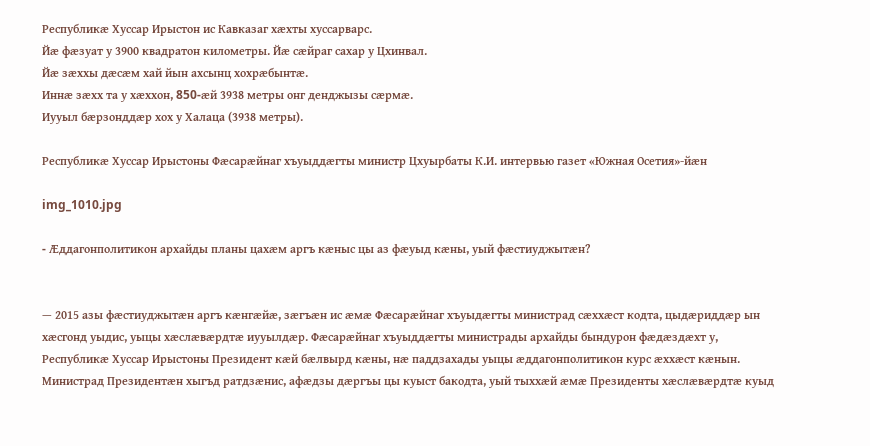Республикæ Хуссар Ирыстон ис Кавказаг хæхты хуссарварс.
Йæ фæзуат у 3900 квадратон километры. Йæ сæйраг сахар у Цхинвал.
Йæ зæххы дæсæм хай йын ахсынц хохрæбынтæ.
Иннæ зæхх та у хæххон, 850-æй 3938 метры онг денджызы сæрмæ.
Иууыл бæрзонддæр хох у Халаца (3938 метры).

Республикæ Хуссар Ирыстоны Фæсарæйнаг хъуыддæгты министр Цхуырбаты К.И. интервью газет «Южная Осетия»-йæн

img_1010.jpg

- Æддагонполитикон архайды планы цахæм аргъ кæныс цы аз фæуыд кæны, уый фæстиуджытæн?


— 2015 азы фæстиуджытæн аргъ кæнгæйæ, зæгъæн ис æмæ Фæсарæйнаг хъуыдæгты министрад сæххæст кодта, цыдæриддæр ын хæсгонд уыдис, уыцы хæслæвæрдтæ иууылдæр. Фæсарæйнаг хъуыддæгты министрады архайды бындурон фæдæздæхт у, Республикæ Хуссар Ирыстоны Президент кæй бæлвырд кæны, нæ паддзахады уыцы æддагонполитикон курс æххæст кæнын. Министрад Президентæн хыгъд ратдзæнис, афæдзы дæргъы цы куыст бакодта, уый тыххæй æмæ Президенты хæслæвæрдтæ куыд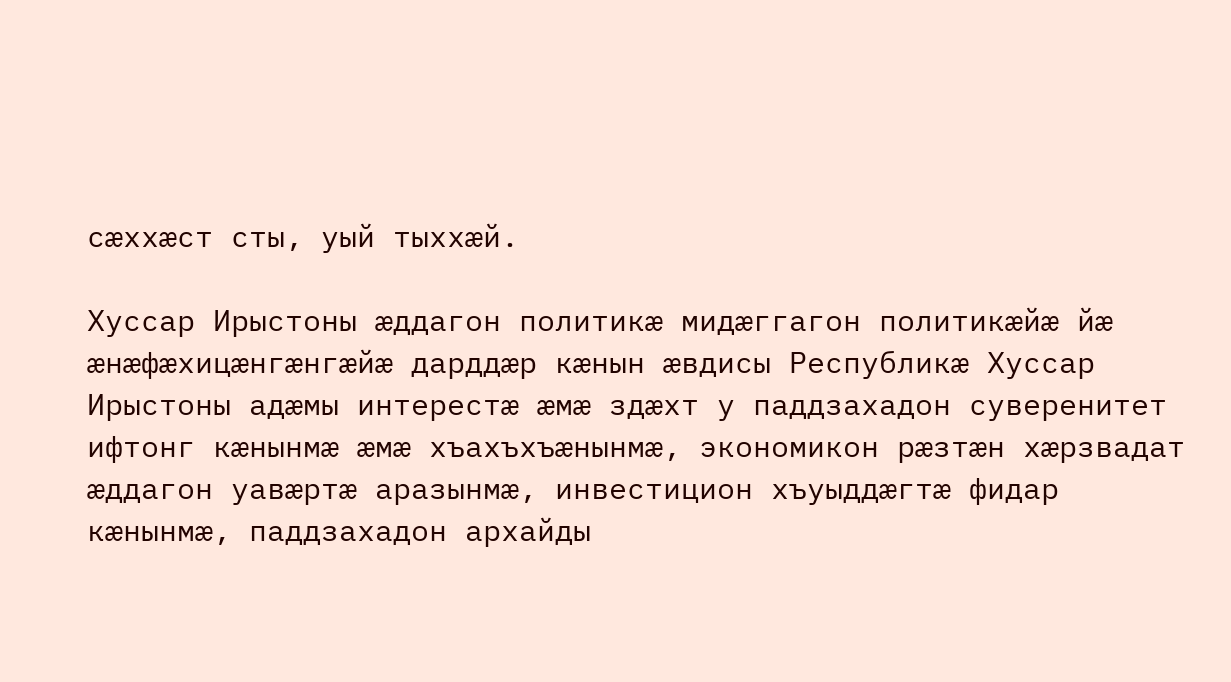сæххæст сты, уый тыххæй.

Хуссар Ирыстоны æддагон политикæ мидæггагон политикæйæ йæ æнæфæхицæнгæнгæйæ дарддæр кæнын æвдисы Республикæ Хуссар Ирыстоны адæмы интерестæ æмæ здæхт у паддзахадон суверенитет ифтонг кæнынмæ æмæ хъахъхъæнынмæ, экономикон рæзтæн хæрзвадат æддагон уавæртæ аразынмæ, инвестицион хъуыддæгтæ фидар кæнынмæ, паддзахадон архайды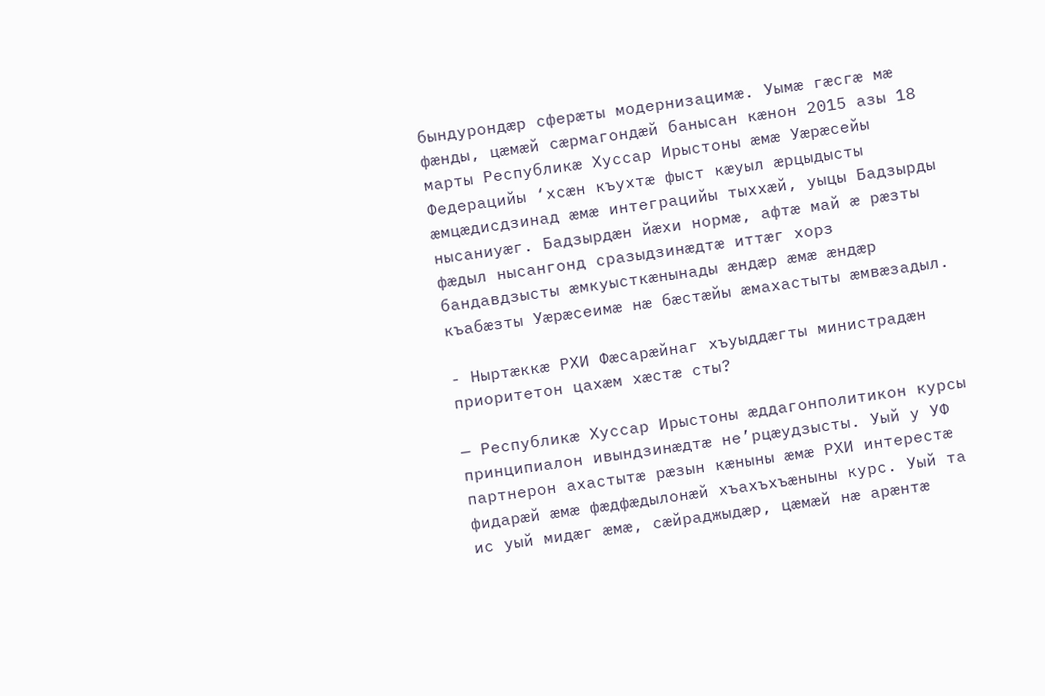бындурондæр сферæты модернизацимæ. Уымæ гæсгæ мæ фæнды, цæмæй сæрмагондæй банысан кæнон 2015 азы 18 марты Республикæ Хуссар Ирыстоны æмæ Уæрæсейы Федерацийы ‘хсæн къухтæ фыст кæуыл æрцыдысты æмцæдисдзинад æмæ интеграцийы тыххæй, уыцы Бадзырды нысаниуæг. Бадзырдæн йæхи нормæ, афтæ май æ рæзты фæдыл нысангонд сразыдзинæдтæ иттæг хорз бандавдзысты æмкуысткæнынады æндæр æмæ æндæр къабæзты Уæрæсеимæ нæ бæстæйы æмахастыты æмвæзадыл.

- Ныртæккæ РХИ Фæсарæйнаг хъуыддæгты министрадæн приоритетон цахæм хæстæ сты?

— Республикæ Хуссар Ирыстоны æддагонполитикон курсы принципиалон ивындзинæдтæ не’рцæудзысты. Уый у УФ партнерон ахастытæ рæзын кæныны æмæ РХИ интерестæ фидарæй æмæ фæдфæдылонæй хъахъхъæныны курс. Уый та ис уый мидæг æмæ, сæйраджыдæр, цæмæй нæ арæнтæ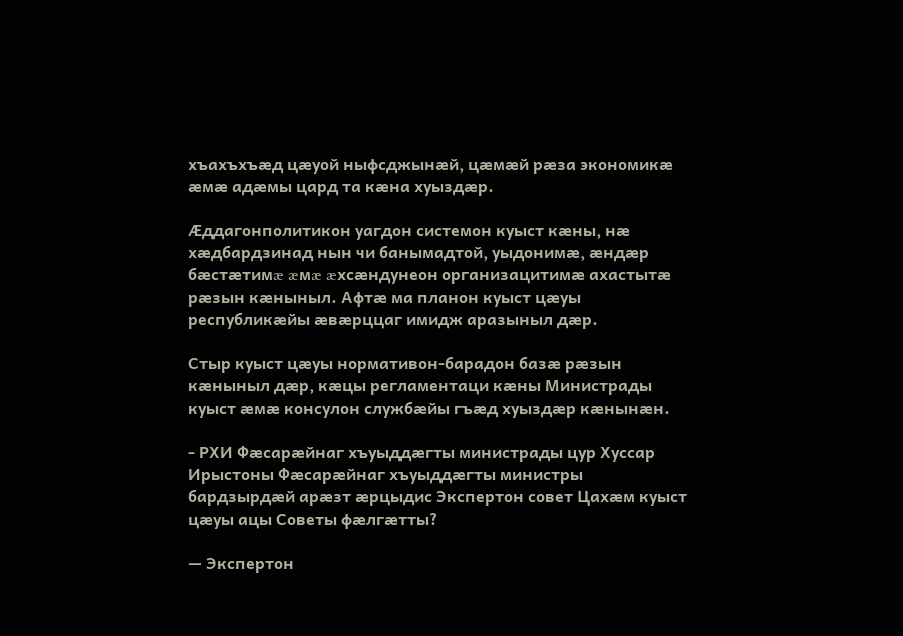хъахъхъæд цæуой ныфсджынæй, цæмæй рæза экономикæ æмæ адæмы цард та кæна хуыздæр.

Æддагонполитикон уагдон системон куыст кæны, нæ хæдбардзинад нын чи банымадтой, уыдонимæ, æндæр бæстæтимæ æмæ æхсæндунеон организацитимæ ахастытæ рæзын кæныныл. Афтæ ма планон куыст цæуы республикæйы æвæрццаг имидж аразыныл дæр.

Стыр куыст цæуы нормативон-барадон базæ рæзын кæныныл дæр, кæцы регламентаци кæны Министрады куыст æмæ консулон службæйы гъæд хуыздæр кæнынæн.

- РХИ Фæсарæйнаг хъуыддæгты министрады цур Хуссар Ирыстоны Фæсарæйнаг хъуыддæгты министры бардзырдæй арæзт æрцыдис Экспертон совет Цахæм куыст цæуы ацы Советы фæлгæтты?

— Экспертон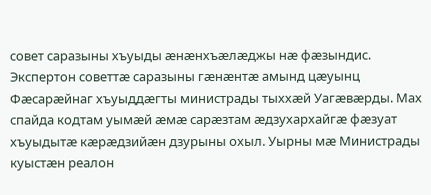совет саразыны хъуыды æнæнхъæлæджы нæ фæзындис. Экспертон советтæ саразыны гæнæнтæ амынд цæуынц Фæсарæйнаг хъуыддæгты министрады тыххæй Уагæвæрды. Мах спайда кодтам уымæй æмæ сарæзтам æдзухархайгæ фæзуат хъуыдытæ кæрæдзийæн дзурыны охыл. Уырны мæ Министрады куыстæн реалон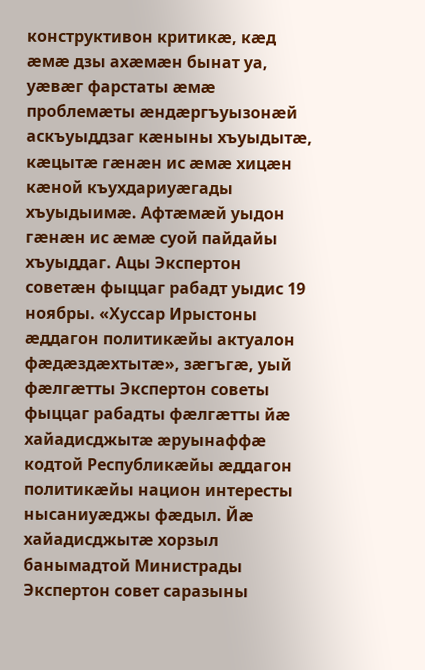конструктивон критикæ, кæд æмæ дзы ахæмæн бынат уа, уæвæг фарстаты æмæ проблемæты æндæргъуызонæй аскъуыддзаг кæныны хъуыдытæ, кæцытæ гæнæн ис æмæ хицæн кæной къухдариуæгады хъуыдыимæ. Афтæмæй уыдон гæнæн ис æмæ суой пайдайы хъуыддаг. Ацы Экспертон советæн фыццаг рабадт уыдис 19 ноябры. «Хуссар Ирыстоны æддагон политикæйы актуалон фæдæздæхтытæ», зæгъгæ, уый фæлгæтты Экспертон советы фыццаг рабадты фæлгæтты йæ хайадисджытæ æруынаффæ кодтой Республикæйы æддагон политикæйы национ интересты нысаниуæджы фæдыл. Йæ хайадисджытæ хорзыл банымадтой Министрады Экспертон совет саразыны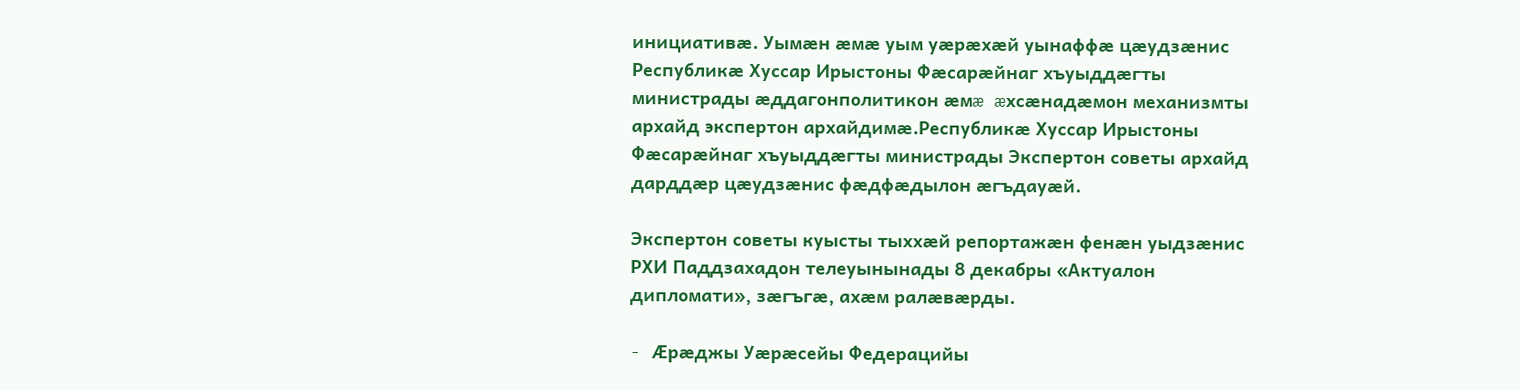инициативæ. Уымæн æмæ уым уæрæхæй уынаффæ цæудзæнис Республикæ Хуссар Ирыстоны Фæсарæйнаг хъуыддæгты министрады æддагонполитикон æмæ æхсæнадæмон механизмты архайд экспертон архайдимæ.Республикæ Хуссар Ирыстоны Фæсарæйнаг хъуыддæгты министрады Экспертон советы архайд дарддæр цæудзæнис фæдфæдылон æгъдауæй.

Экспертон советы куысты тыххæй репортажæн фенæн уыдзæнис РХИ Паддзахадон телеуынынады 8 декабры «Актуалон дипломати», зæгъгæ, ахæм ралæвæрды.

- Æрæджы Уæрæсейы Федерацийы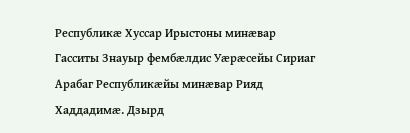Республикæ Хуссар Ирыстоны минæвар Гасситы Знауыр фембæлдис Уæрæсейы Сириаг Арабаг Республикæйы минæвар Рияд Хаддадимæ. Дзырд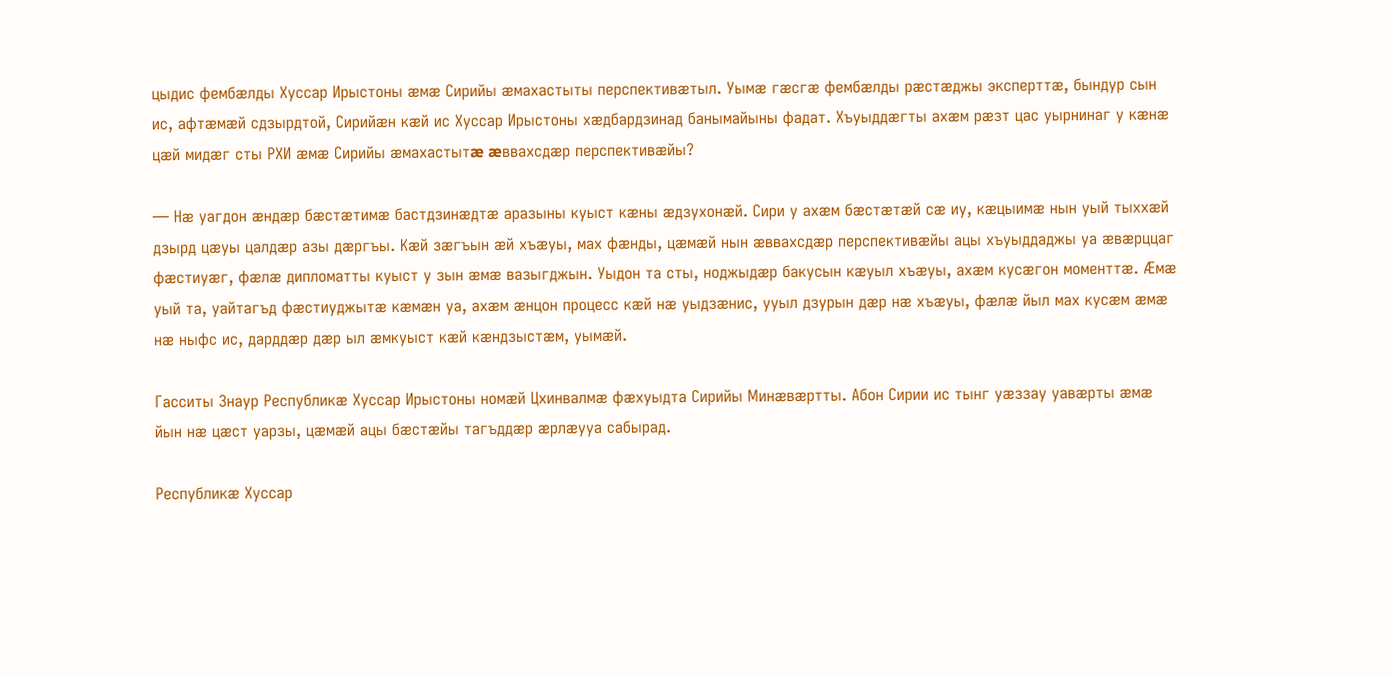цыдис фембæлды Хуссар Ирыстоны æмæ Сирийы æмахастыты перспективæтыл. Уымæ гæсгæ фембæлды рæстæджы эксперттæ, бындур сын ис, афтæмæй сдзырдтой, Сирийæн кæй ис Хуссар Ирыстоны хæдбардзинад банымайыны фадат. Хъуыддæгты ахæм рæзт цас уырнинаг у кæнæ цæй мидæг сты РХИ æмæ Сирийы æмахастытæ æввахсдæр перспективæйы?

— Нæ уагдон æндæр бæстæтимæ бастдзинæдтæ аразыны куыст кæны æдзухонæй. Сири у ахæм бæстæтæй сæ иу, кæцыимæ нын уый тыххæй дзырд цæуы цалдæр азы дæргъы. Кæй зæгъын æй хъæуы, мах фæнды, цæмæй нын æввахсдæр перспективæйы ацы хъуыддаджы уа æвæрццаг фæстиуæг, фæлæ дипломатты куыст у зын æмæ вазыгджын. Уыдон та сты, ноджыдæр бакусын кæуыл хъæуы, ахæм кусæгон моменттæ. Æмæ уый та, уайтагъд фæстиуджытæ кæмæн уа, ахæм æнцон процесс кæй нæ уыдзæнис, ууыл дзурын дæр нæ хъæуы, фæлæ йыл мах кусæм æмæ нæ ныфс ис, дарддæр дæр ыл æмкуыст кæй кæндзыстæм, уымæй.

Гасситы Знаур Республикæ Хуссар Ирыстоны номæй Цхинвалмæ фæхуыдта Сирийы Минæвæртты. Абон Сирии ис тынг уæззау уавæрты æмæ йын нæ цæст уарзы, цæмæй ацы бæстæйы тагъддæр æрлæууа сабырад.

Республикæ Хуссар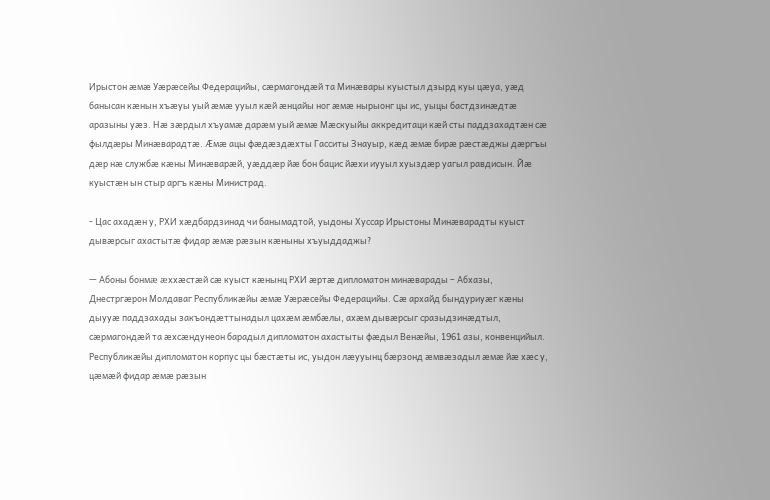Ирыстон æмæ Уæрæсейы Федерацийы, сæрмагондæй та Минæвары куыстыл дзырд куы цæуа, уæд банысан кæнын хъæуы уый æмæ ууыл кæй æнцайы ног æмæ нырыонг цы ис, уыцы бастдзинæдтæ аразыны уæз. Нæ зæрдыл хъуамæ дарæм уый æмæ Мæскуыйы аккредитаци кæй сты паддзахадтæн сæ фылдæры Минæварадтæ. Æмæ ацы фæдæздæхты Гасситы Знауыр, кæд æмæ бирæ рæстæджы дæргъы дæр нæ службæ кæны Минæварæй, уæддæр йæ бон бацис йæхи иууыл хуыздæр уагыл равдисын. Йæ куыстæн ын стыр аргъ кæны Министрад.

- Цас ахадæн у, РХИ хæдбардзинад чи банымадтой, уыдоны Хуссар Ирыстоны Минæварадты куыст дывæрсыг ахастытæ фидар æмæ рæзын кæныны хъуыддаджы?

— Абоны бонмæ æххæстæй сæ куыст кæнынц РХИ æртæ дипломатон минæварады – Абхазы, Днестргæрон Молдаваг Республикæйы æмæ Уæрæсейы Федерацийы. Сæ архайд бындуриуæг кæны дыууæ паддзахады закъондæттынадыл цахæм æмбæлы, ахæм дывæрсыг сразыдзинæдтыл, сæрмагондæй та æхсæндунеон барадыл дипломатон ахастыты фæдыл Венæйы, 1961 азы, конвенцийыл. Республикæйы дипломатон корпус цы бæстæты ис, уыдон лæууынц бæрзонд æмвæзадыл æмæ йæ хæс у, цæмæй фидар æмæ рæзын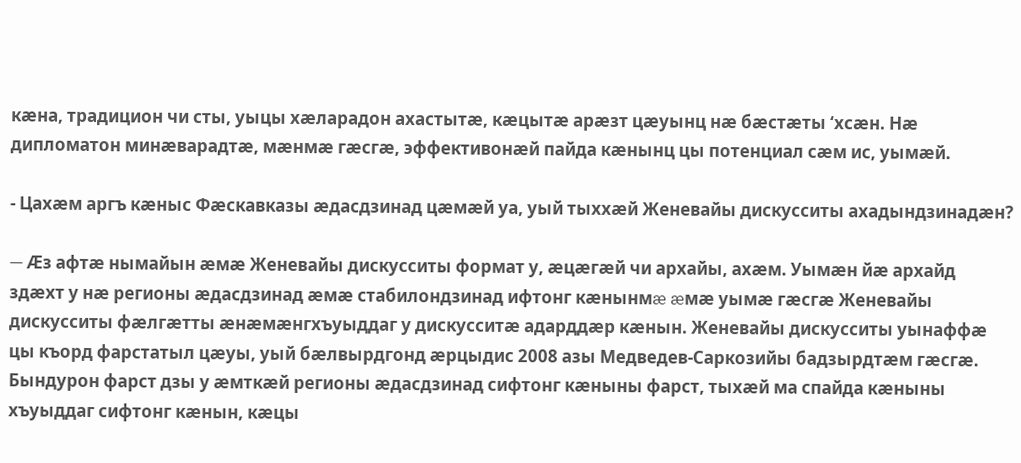кæна, традицион чи сты, уыцы хæларадон ахастытæ, кæцытæ арæзт цæуынц нæ бæстæты ‘хсæн. Нæ дипломатон минæварадтæ, мæнмæ гæсгæ, эффективонæй пайда кæнынц цы потенциал сæм ис, уымæй.

- Цахæм аргъ кæныс Фæскавказы æдасдзинад цæмæй уа, уый тыххæй Женевайы дискусситы ахадындзинадæн?

— Æз афтæ нымайын æмæ Женевайы дискусситы формат у, æцæгæй чи архайы, ахæм. Уымæн йæ архайд здæхт у нæ регионы æдасдзинад æмæ стабилондзинад ифтонг кæнынмæ æмæ уымæ гæсгæ Женевайы дискусситы фæлгæтты æнæмæнгхъуыддаг у дискусситæ адарддæр кæнын. Женевайы дискусситы уынаффæ цы къорд фарстатыл цæуы, уый бæлвырдгонд æрцыдис 2008 азы Медведев-Саркозийы бадзырдтæм гæсгæ. Бындурон фарст дзы у æмткæй регионы æдасдзинад сифтонг кæныны фарст, тыхæй ма спайда кæныны хъуыддаг сифтонг кæнын, кæцы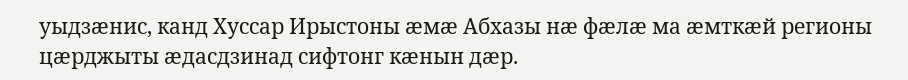уыдзæнис, канд Хуссар Ирыстоны æмæ Абхазы нæ фæлæ ма æмткæй регионы цæрджыты æдасдзинад сифтонг кæнын дæр.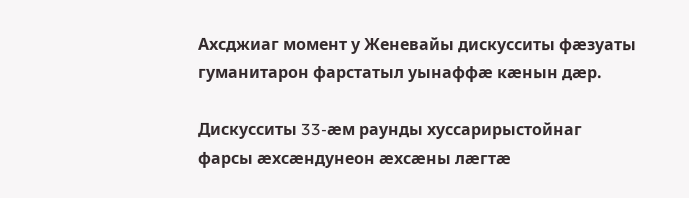Ахсджиаг момент у Женевайы дискусситы фæзуаты гуманитарон фарстатыл уынаффæ кæнын дæр.

Дискусситы 33-æм раунды хуссарирыстойнаг фарсы æхсæндунеон æхсæны лæгтæ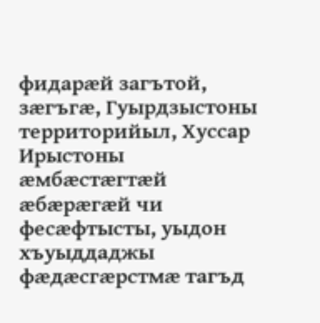фидарæй загътой, зæгъгæ, Гуырдзыстоны территорийыл, Хуссар Ирыстоны æмбæстæгтæй æбæрæгæй чи фесæфтысты, уыдон хъуыддаджы фæдæсгæрстмæ тагъд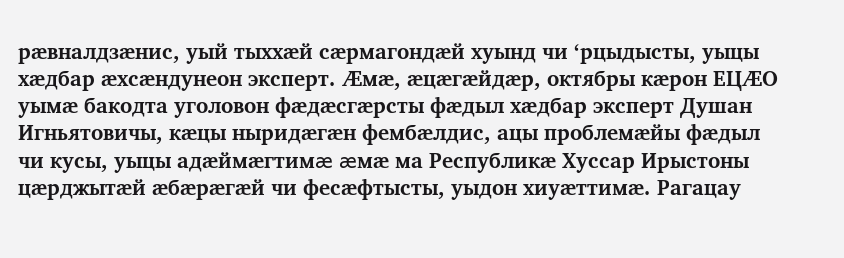рæвналдзæнис, уый тыххæй сæрмагондæй хуынд чи ‘рцыдысты, уыцы хæдбар æхсæндунеон эксперт. Æмæ, æцæгæйдæр, октябры кæрон ЕЦÆО уымæ бакодта уголовон фæдæсгæрсты фæдыл хæдбар эксперт Душан Игньятовичы, кæцы ныридæгæн фембæлдис, ацы проблемæйы фæдыл чи кусы, уыцы адæймæгтимæ æмæ ма Республикæ Хуссар Ирыстоны цæрджытæй æбæрæгæй чи фесæфтысты, уыдон хиуæттимæ. Рагацау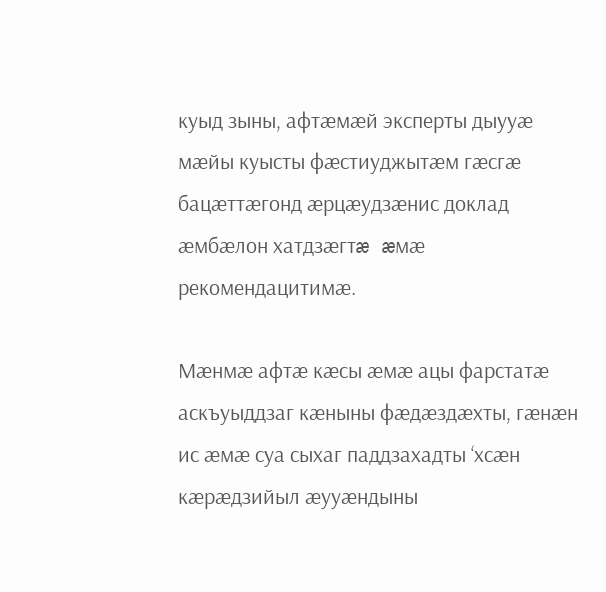куыд зыны, афтæмæй эксперты дыууæ мæйы куысты фæстиуджытæм гæсгæ бацæттæгонд æрцæудзæнис доклад æмбæлон хатдзæгтæ æмæ рекомендацитимæ.

Мæнмæ афтæ кæсы æмæ ацы фарстатæ аскъуыддзаг кæныны фæдæздæхты, гæнæн ис æмæ суа сыхаг паддзахадты ‘хсæн кæрæдзийыл æууæндыны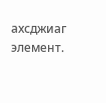ахсджиаг элемент.